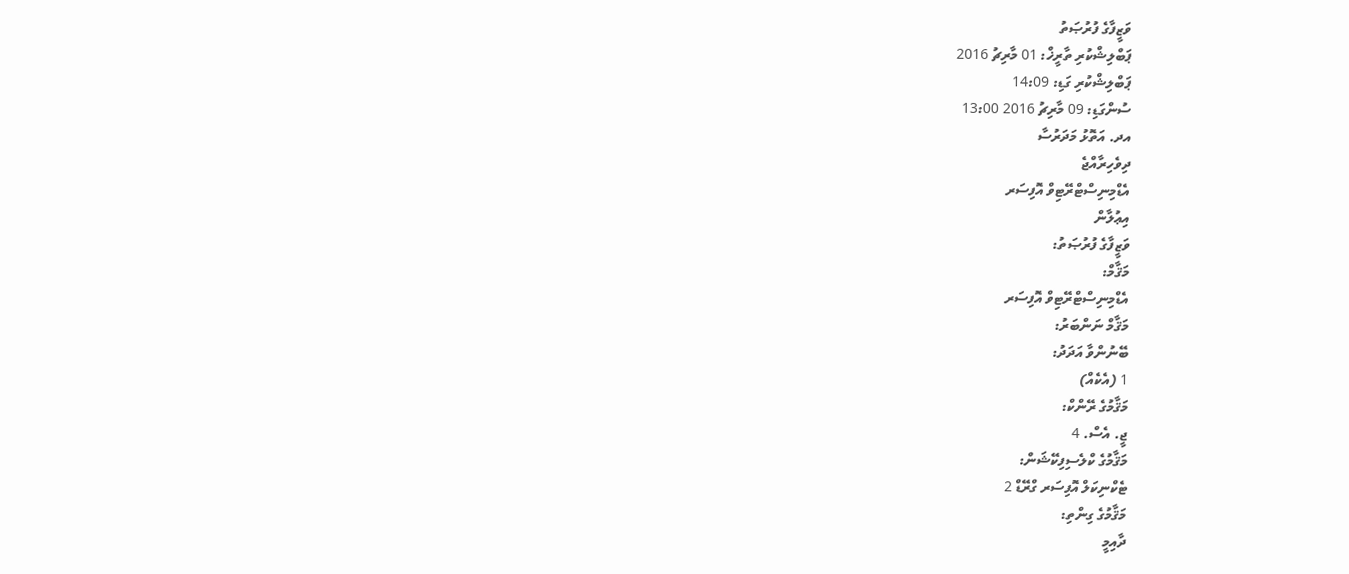ވަޒީފާގެ ފުރުޞަތު
ޕަބްލިޝްކުރި ތާރީޚް: 01 މާރިޗު 2016
ޕަބްލިޝްކުރި ގަޑި: 14:09
ސުންގަޑި: 09 މާރިޗު 2016 13:00
އދ. އަތޮޅު މަދަރުސާ
ދިވެހިރާއްޖެ
އެޑްމިނިސްޓްރޭޓިވް އޮފިސަރ
އިޢުލާން
ވަޒީފާގެ ފުރުޞަތު:
މަޤާމް:
އެޑްމިނިސްޓްރޭޓިވް އޮފިސަރ
މަޤާމް ނަންބަރު:
ބޭނުންވާ އަދަދު:
1 (އެކެއް)
މަޤާމުގެ ރޭންކް:
ޖީ. އެސް. 4
މަޤާމުގެ ކްލެސިފިކޭޝަން:
ޓެކްނިކަލް އޮފިސަރ ގްރޭޑް 2
މަޤާމުގެ ގިންތި:
ދާއިމީ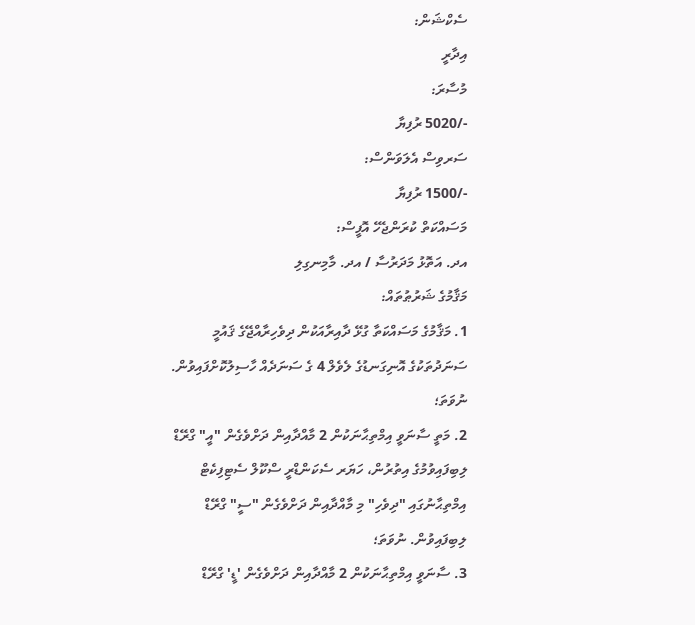ސެކްޝަން:
އިދާރީ
މުސާރަ:
-/5020 ރުފިޔާ
ސަރވިސް އެލަވަންސް:
-/1500 ރުފިޔާ
މަސައްކަތް ކުރަންޖެހޭ އޮފީސް:
އދ. އަތޮޅު މަދަރުސާ / އދ. މާމިނގިލި
މަޤާމުގެ ޝަރުޠުތައް:
1. މަޤާމުގެ މަސައްކަތާ ގުޅޭ ދާއިރާއަކުން ދިވެހިރާއްޖޭގެ ޤައުމީ ސަނަދުތަކުގެ އޮނިގަނޑުގެ ލެވެލް 4 ގެ ސަނަދެއް ހާސިލުކޮށްފައިވުން. ނުވަތަ؛
2. މަތީ ސާނަވީ އިމްތިޙާނަކުން 2 މާއްދާއިން ދަށްވެގެން "އީ" ގްރޭޑް ލިބިފައިވުމުގެ އިތުރުން، ހަޔަރ ސެކަންޑްރީ ސްކޫލް ސެޓިފިކެޓް އިމްތިޙާނުގައި "ދިވެހި" މި މާއްދާއިން ދަށްވެގެން "ސީ" ގްރޭޑް ލިބިފައިވުން. ނުވަތަ؛
3. ސާނަވީ އިމްތިޙާނަކުން 2 މާއްދާއިން ދަށްވެގެން 'ޑީ' ގްރޭޑް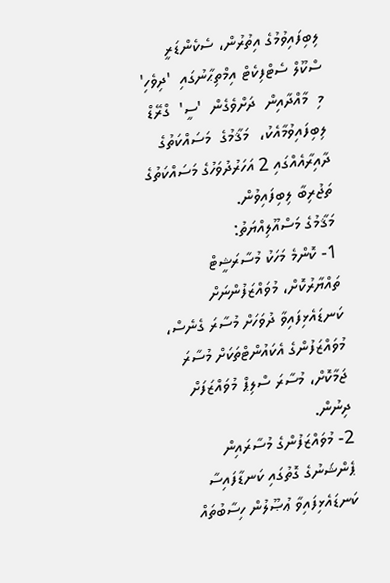ލިބިފައިވުމުގެ އިތުރުން، ސެކެންޑަރީ ސްކޫލް ސެޓްފިކެޓް އިމްތިޙާނުގައި  'ދިވެހި'  މި  މާއްދާއިން  ދަށްވެގެން  'ސީ'  ގްރޭޑް  ލިބިފައިވުމާއެކު،  މަޤާމުގެ  މަސައްކަތުގެ ދާއިރާއެއްގައި 2 އަހަރުދުވަހުގެ މަސައްކަތުގެ ތަޖުރިބާ ލިބިފައިވުން.
މަޤާމުގެ މަސްއޫލިއްޔަތު:
1- ކޮންމެ މަހަކު މުސާރަޝީޓް ތައްޔާރުކޮށް، މުވައްޒަފުންނަށް ކަނޑައެޅިފައިވާ ދުވަހަށް މުސާރަ ގެނެސް، މުވައްޒަފުންގެ އެކައުންޓްތަކަށް މުސާރަ ޖަމާކޮށް، މުސާރަ ސްލިޕް މުވައްޒަފަށް ދިނުން.
2- މުވައްޒަފުންގެ މުސާރައިން ޕެންޝަނުގެ ގޮތުގައި ކަނޑާފައިސާ ކަނޑައެޅިފައިވާ ޢުޞޫލުން ހިސާބުތައް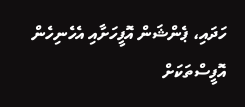ހަދައި، ޕެންޝަން އޮފީހަށާއި އެހެނިހެން އޮފީސްތަކަށް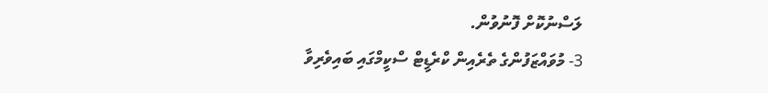ލަސްނުކޮށް ފޮނުވުން.
3- މުވައްޒަފުންގެ ތެރެއިން ކްރެޑީޓް ސްކީމްގައި ބައިވެރިވާ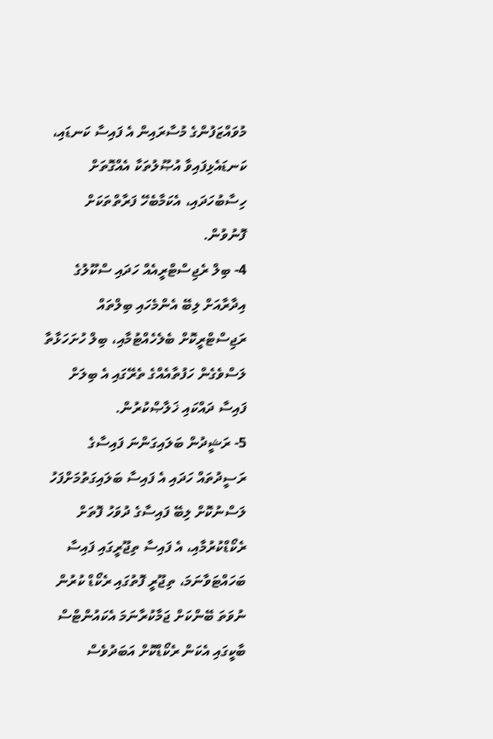މުވައްޒަފުންގެ މުސާރައިން އެ ފައިސާ ކަނޑައި، ކަނޑައެޅިފައިވާ އުޞޫލުތަކާ އެއްގޮތަށް ހިސާބުހަދައި، އެކަމާބެހޭ ފަރާތްތަކަށް ފޮނުވުން.
4- ބިލް ރެޖިސްޓްރީއެއް ހަދައި ސްކޫލުގެ އިދާރާއަށް ލިބޭ އެންމެހައި ބިލްތައް ރަޖިސްޓްރީކޮށް ބެލެހެއްޓުމާއި، ބިލް ހުށަހަޅާތާ ލަސްވެގެން ހަފުތާއެއްގެ ތެރޭގައި އެ ބިލަށް ފައިސާ ދައްކައި ޚަލާޞްކުރުން.
5- ރަޝީދުން ބަލައިގަންނަ ފައިސާގެ ރަސީދުތައް ހަދައި އެ ފައިސާ ބަލައިގަތުމަށްފަހު ލަސްނުކޮށް ލިބޭ ފައިސާގެ ދުވަހު ފޮތަށް ރެކޯޑްކުރުމާއި، އެ ފައިސާ ތިޖޫރީގައި ފައިސާ ބަހައްޓަވާނަމަ، ތިޖޫރީ ފޮތުގައި ރެކޯޑް ކުރުން ނުވަތަ ބޭންކަށް ޖަމާކުރާނަމަ އެކައުންޓްސް ބާކީގައި އެކަން ރެކޯޑްކޮށް އަބަދުވެސް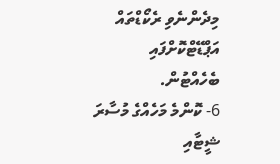މިދެންނެވި ރެކޯޑްތައް އަޕްޑޭޓްކޮށްފައި ބެހެއްޓުން.
6- ކޮންމެ މަހެއްގެ މުސާރަ ޝީޓާއި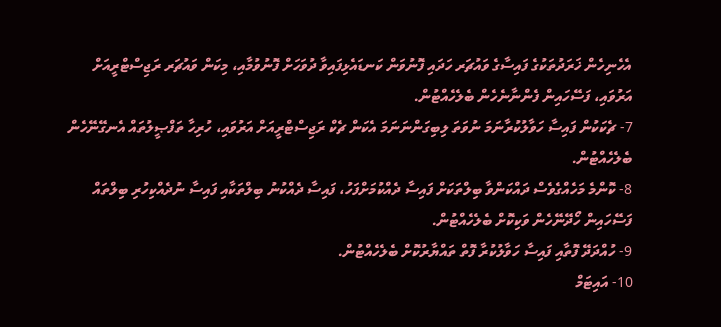އެހެނިހެން ޚަރަދުތަކުގެ ފައިސާގެ ވައުޗަރ ހަދައި ފޮނުވަން ކަނޑައެޅިފައިވާ ދުވަހަށް ފޮނުވުމާއި، މިކަން ވައުޗަރ ރަޖިސްޓްރީއަށް އަރުވައި، ފަސޭހައިން ފެންނާނެހެން ބެލެހެއްޓުން.
7- ޗެކަކުން ފައިސާ ހަވާލުކުރާނަމަ ނުވަތަ ލިބިގަންނަނަމަ އެކަން ޗެކް ރަޖިސްޓްރީއަށް އަރުވައި، ހުރިހާ ތަފްޞީލުތައް އެނގޭނޭހެން ބެލެހެއްޓުން.
8- ކޮންމެ މަހެއްގެވެސް ދައްކަންވާ ބިލްތަކަށް ފައިސާ ދެއްކުމަށްފަހު، ފައިސާ ދެއްކުނު ބިލްތަކާއި ފައިސާ ނުދެއްކިހުރި ބިލްތައް ފަސޭހައިން ހޯދޭނޭހެން ވަކިކޮށް ބެލެހެއްޓުން.
9- ހުއްދަދޭ ފޮތާއި ފައިސާ ހަވާލުކުރާ ފޮތް ތައްޔާރުކޮށް ބެލެހެއްޓުން.
10- އައިޓަމް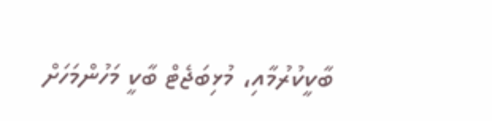ބާކީކުރުމާއި، މުޅިބަޖެޓް ބާކީ މަހުންމަހަށް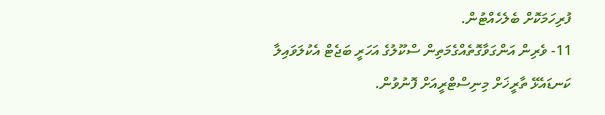ފުރިހަމަކޮށް ބެލެހެއްޓުން.
11- ވެރިން އަންގަވާގޮތެއްގެމަތިން ސްކޫލުގެ އަހަރީ ބަޖެޓް އެކުލަވައިލާ ކަނޑައެޅޭ ތާރީޚަށް މިނިސްޓްރީއަށް ފޮނުވުން.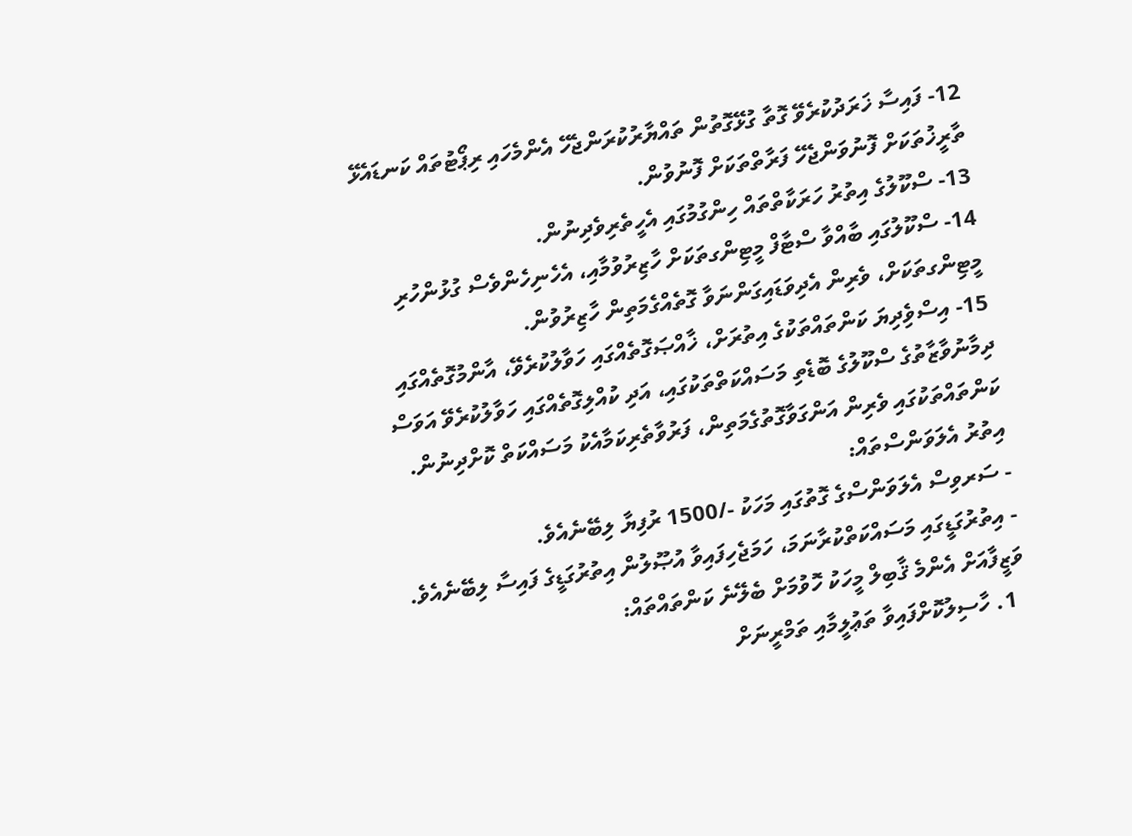12- ފައިސާ ޚަރަދުކުރެވޭ ގޮތާ ގުޅޭގޮތުން ތައްޔާރުކުރަންޖެހޭ އެންމެހައި ރިޕޯޓުތައް ކަނޑައެޅޭ ތާރީޚުތަކަށް ފޮނުވަންޖެހޭ ފަރާތްތަކަށް ފޮނުވުން.
13- ސްކޫލުގެ އިތުރު ހަރަކާތްތައް ހިންގުމުގައި އެހީތެރިވެދިނުން.
14- ސްކޫލުގައި ބާއްވާ ސްޓާފް މީޓިންގތަކަށް ހާޒިރުވުމާއި، އެހެނިހެންވެސް ގުޅުންހުރި މީޓިންގތަކަށް، ވެރިން އެދިވަޑައިގަންނަވާ ގޮތެއްގެމަތިން ހާޒިރުވުން.
15- އިސްވެިދިޔަ ކަންތައްތަކުގެ އިތުރަށް، ޚާއްޞަގޮތެއްގައި ހަވާލުކުރެވޭ، އާންމުގޮތެއްގައި ދިމާނުވާޒާތުގެ ސްކޫލުގެ ބޮޑެތި މަސައްކަތްތަކުގައި، އަދި ކުއްލިގޮތެއްގައި ހަވާލުކުރެވޭ އަވަސް ކަންތައްތަކުގައި ވެރިން އަންގަވާގޮތުގެމަތިން، ފަރުވާތެރިކަމާއެކު މަސައްކަތް ކޮށްދިނުން.
އިތުރު އެލަވަންސްތައް:
- ސަރވިސް އެލަވަންސްގެ ގޮތުގައި މަހަކު -/1500 ރުފިޔާ ލިބޭނެއެވެ.
- އިތުރުގަޑީގައި މަސައްކަތްކުރާނަމަ، ހަމަޖެހިފައިވާ އުޞޫލުން އިތުރުގަޑީގެ ފައިސާ ލިބޭނެއެވެ.
ވަޒީފާއަށް އެންމެ ޤާބިލް މީހަކު ހޮވުމަށް ބެލޭނެ ކަންތައްތައް:
  1. ހާސިލުކޮށްފައިވާ ތަޢުލީމާއި ތަމްރީނަށް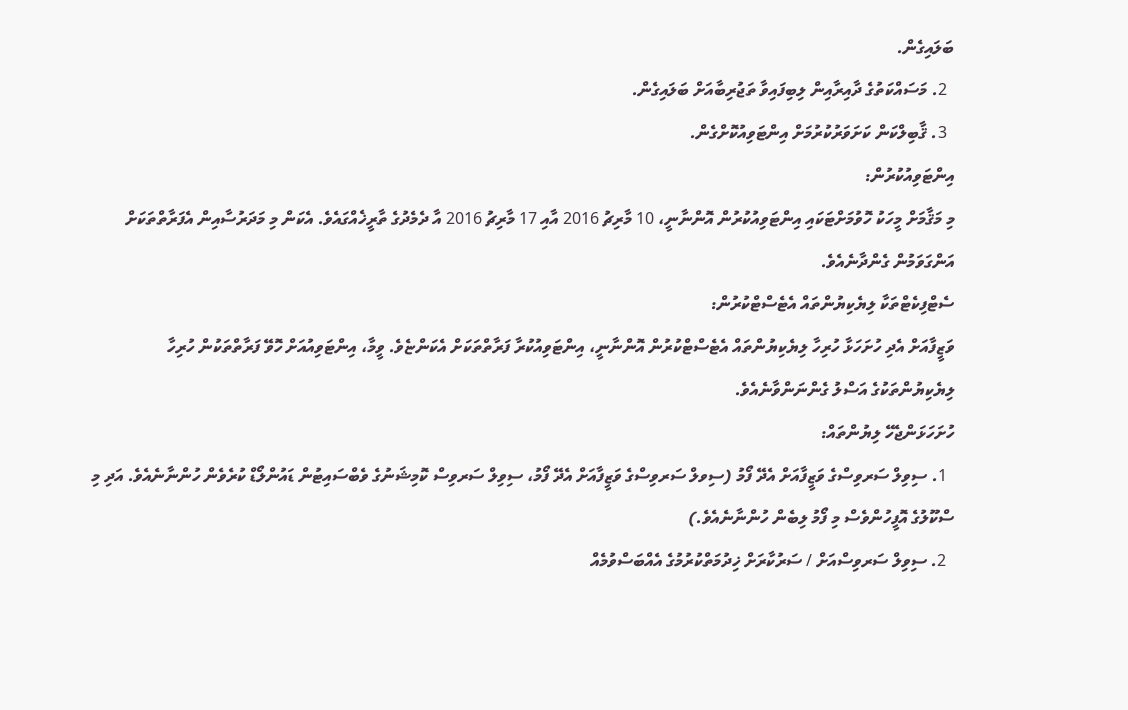ބަލައިގެން.
  2. މަސައްކަތުގެ ދާއިރާއިން ލިބިފައިވާ ތަޖުރިބާއަށް ބަލައިގެން.
  3. ޤާބިލްކަން ކަށަވަރުކުރުމަށް އިންޓަވިއުކޮށްގެން.
އިންޓަވިއުކުރުން:
މި މަޤާމަށް މީހަކު ހޮވުމަށްޓަކައި އިންޓަވިއުކުރުން އޮންނާނީ، 10 މާރިޗު 2016 އާއި 17 މާރިޗު 2016 އާ ދެމެދުގެ ތާރީޚެއްގައެވެ. އެކަން މި މަދަރުސާއިން އެފަރާތްތަކަށް އަންގަވަމުން ގެންދާނެއެވެ.
ސެޓްފިކެޓްތަކާ ލިޔެކިޔުންތައް އެޓެސްޓްކުރުން:
ވަޒީފާއަށް އެދި ހުށަހަޅާ ހުރިހާ ލިޔެކިޔުންތައް އެޓެސްޓްކުރުން އޮންނާނީ، އިންޓަވިއުކުރާ ފަރާތްތަކަށް އެކަންޏެވެ. ވީމާ، އިންޓަވިއުއަށް ހޮވޭ ފަރާތްތަކުން ހުރިހާ ލިޔެކިޔުންތަކުގެ އަސްލު ގެންނަންވާނެއެވެ.
ހުށަހަޅަންޖެހޭ ލިޔުންތައް:
  1. ސިވިލް ސަރވިސްގެ ވަޒީފާއަށް އެދޭ ފޯމު (ސިވލް ސަރވިސްގެ ވަޒީފާއަށް އެދޭ ފޯމު، ސިވިލް ސަރވިސް ކޮމިޝަނުގެ ވެބްސައިޓުން ޑައުންލޯޑް ކުރެވެން ހުންނާނެއެވެ. އަދި މި ސްކޫލުގެ އޮފީހުންވެސް މި ފޯމު ލިބެން ހުންނާނެއެވެ.)
  2. ސިވިލް ސަރވިސްއަށް / ސަރުކާރަށް ޚިދުމަތްކުރުމުގެ އެއްބަސްވުމެއް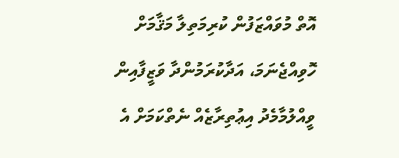އޮތް މުވައްޒަފުން ކުރިމަތިލާ މަޤާމަށް ހޮވިއްޖެނަމަ، އަދާކުރަމުންދާ ވަޒީފާއިން ވީއްލުމާމެދު އިޢުތިރާޒެއް ނެތްކަމަށް އެ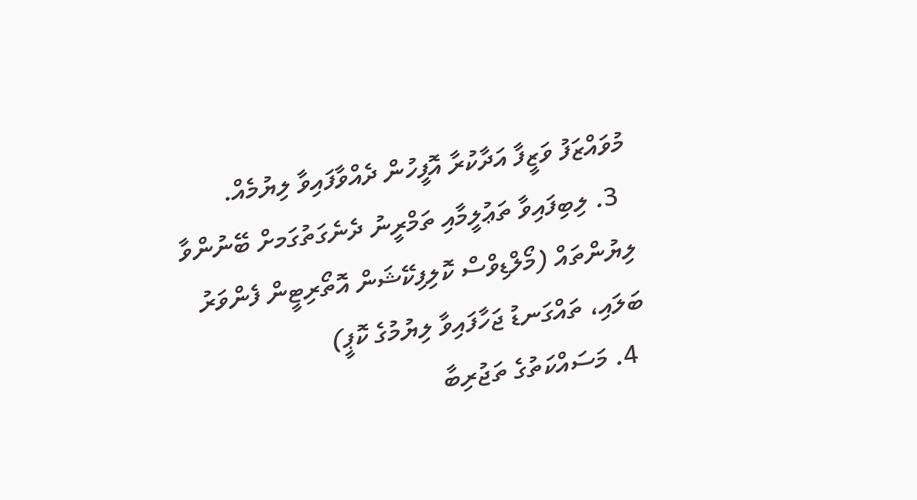މުވައްޒަފު ވަޒީފާ އަދާކުރާ އޮފީހުން ދެއްވާފައިވާ ލިޔުމެއް.
  3. ލިބިފައިވާ ތަޢުލީމާއި ތަމްރީނު ދެނެގަތުގަމށް ބޭނުންވާ ލިޔުންތައް (މޯލްޑިވްސް ކޮލިފިކޭޝަން އޮތޯރިޓީން ފެންވަރު ބަލައި، ތައްގަނޑު ޖަހާފައިވާ ލިޔުމުގެ ކޮޕީ)
  4. މަސައްކަތުގެ ތަޖުރިބާ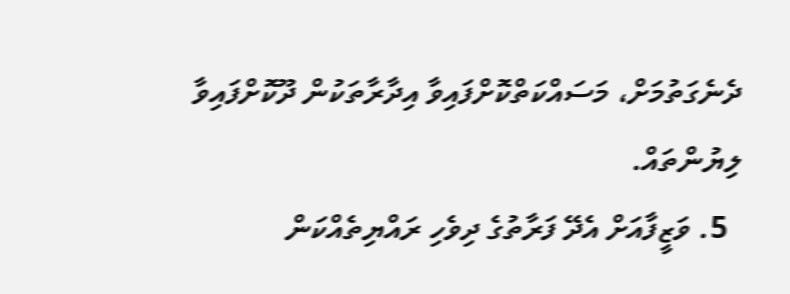ދެނެގަތުމަށް، މަސައްކަތްކޮށްފައިވާ އިދާރާތަކުން ދޫކޮށްފައިވާ ލިޔުންތައް.
  5. ވަޒީފާއަށް އެދޭ ފަރާތުގެ ދިވެހި ރައްޔިތެއްކަން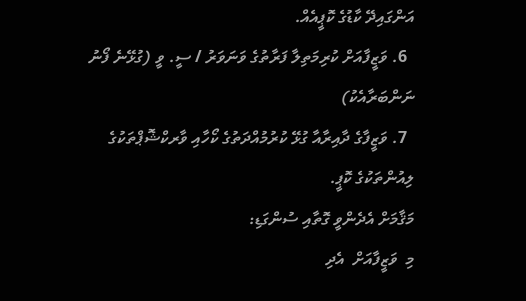އަންގައިދޭ ކާޑުގެ ކޮޕީއެއް.
  6. ވަޒީފާއަށް ކުރިމަތިލާ ފަރާތުގެ ވަނަވަރު / ސީ. ވީ (ގުޅޭނެ ފޯނު ނަންބަރާއެކު)
  7. ވަޒީފާގެ ދާއިރާއާ ގުޅޭ ކުރުމުއްދަތުގެ ކޯހާއި ވާރކްޝޮޕްތަކުގެ ލިއުންތަކުގެ ކޮޕީ.
މަޤާމަށް އެދެންވީ ގޮތާއި ސުންގަޑި:
މި  ވަޒީފާއަށް  އެދި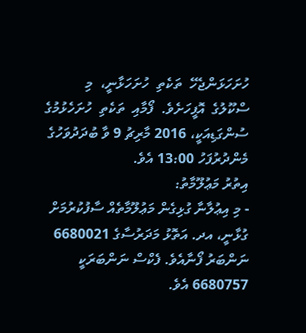ހުށަހަޅަންޖެހޭ  ތަކެތި  ހުށަހަޅާނީ،  މި  ސްކޫލުގެ  އޮފީހަށެވެ.  ފޯމާއި  ތަކެތި  ހުށަހެޅުމުގެ ސުންގަޑިއަކީ، 2016 މާރިޗު 9 ވާ ބުދަދުވަހުގެ މެންދުރުފަހު 13:00 އެވެ.
އިތުރު މަޢުލޫމާތު:
- މި އިޢުލާނާ ގުޅިގެން މަޢުލޫމާތެއް ސާފުކުރުމަށް ގުޅާނީ، އދ. އަތޮޅު މަދަރުސާގެ 6680021 ނަންބަރު ފޯނާއެވެ. ފެކްސް ނަންބަރަކީ 6680757 އެވެ.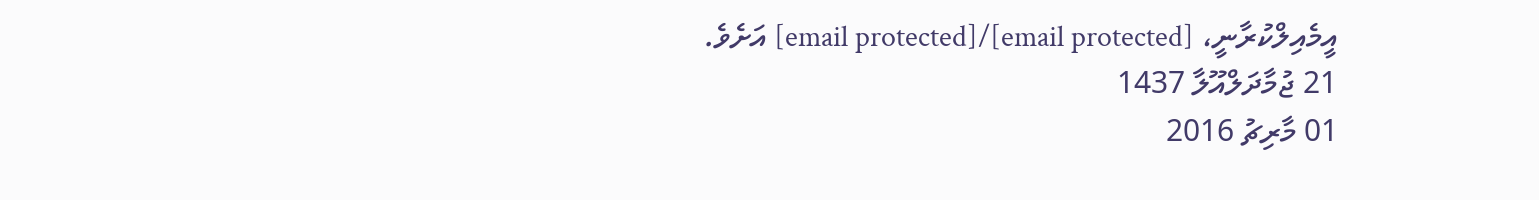އީމެއިލްކުރާނީ، [email protected]/[email protected] އަށެވެ.
21 ޖުމާދަލްއޫލާ 1437
01 މާރިޗު 2016